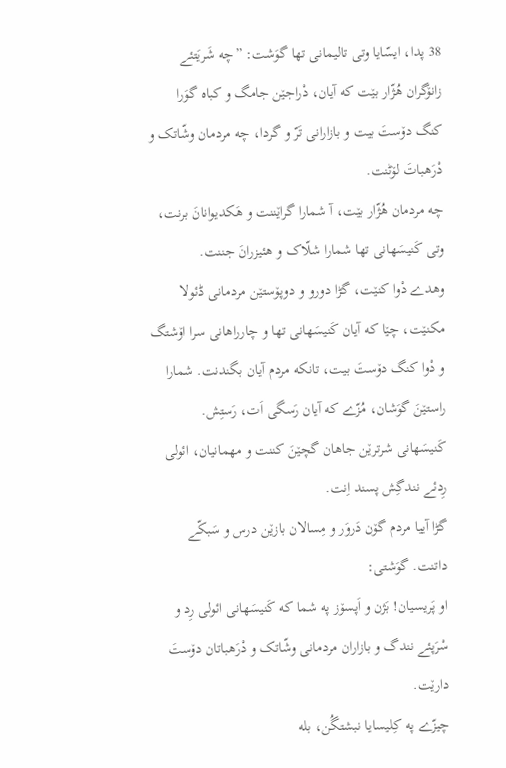38 پدا، ایسّایا وتی تالیمانی تها گوَشت: ”چه شَریَتئے زانۆگران هُژّار بێت که آیان، دْراجێن جامگ و کباه گوَرا کنگ دۆستَ بیت و بازارانی تَرّ و گردا، چه مردمان وشّاتک و دْرَهباتَ لۆٹنت.
چه مردمان هُژّار بێت، آ شمارا گراێننت و هَکدیوانانَ برنت، وتی کَنیسَهانی تها شمارا شلّاک و هئیزرانَ جننت.
وهدے دْوا کنێت، گڑا دورو و دوپۆستێن مردمانی ڈئولا مکنێت، چێا که آیان کَنیسَهانی تها و چارراهانی سرا اۆشتگ و دْوا کنگ دۆستَ بیت، تانکه مردم آیان بگندنت. شمارا راستێنَ گوَشان، مُزّے که آیان رَسگی اَت، رَستِش.
کَنیسَهانی شرترێن جاهان گچێنَ کننت و مهمانیان، ائولی رِدئے نندگِش پسند اِنت.
گڑا آییا مردم گۆن دَروَر و مِسالان بازێن درس و سَبکّے داتنت. گوَشتی:
او پَریسیان! بَژن و اَپسۆز په شما که کَنیسَهانی ائولی رِد و سْرَپئے نندگ و بازاران مردمانی وشّاتک و دْرَهباتان دۆستَ دارێت.
چیزّے په کِلیسایا نبشتگُن، بله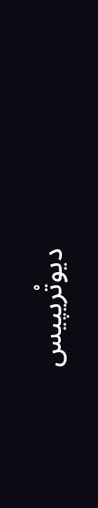دیوتْریپیس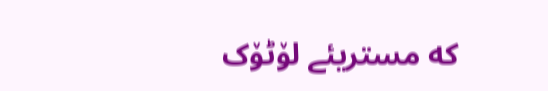که مستریئے لۆٹۆک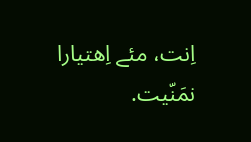اِنت، مئے اِهتیارا نمَنّیت.